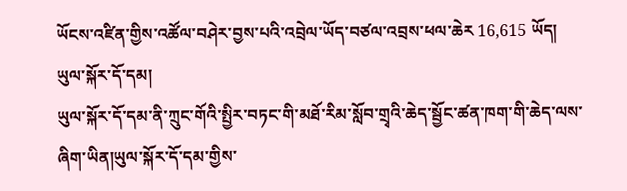ཡོངས་འཛིན་གྱིས་འཚོལ་བཤེར་བྱས་པའི་འབྲེལ་ཡོད་བཙལ་འབྲས་ཕལ་ཆེར 16,615 ཡོད།
ཡུལ་སྐོར་དོ་དམ།
ཡུལ་སྐོར་དོ་དམ་ནི་ཀྲུང་གོའི་སྤྱིར་བཏང་གི་མཐོ་རིམ་སློབ་གྲྭའི་ཆེད་སྦྱོང་ཚན་ཁག་གི་ཆེད་ལས་ཞིག་ཡིན།ཡུལ་སྐོར་དོ་དམ་གྱིས་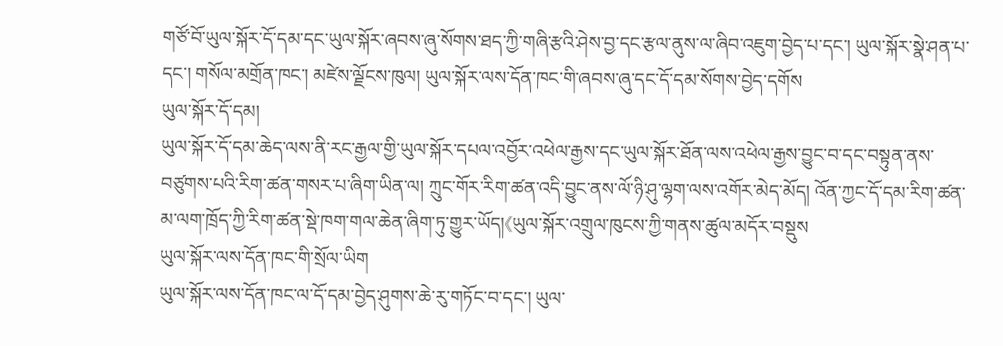གཙོ་བོ་ཡུལ་སྐོར་དོ་དམ་དང་ཡུལ་སྐོར་ཞབས་ཞུ་སོགས་ཐད་ཀྱི་གཞི་རྩའི་ཤེས་བྱ་དང་རྩལ་ནུས་ལ་ཞིབ་འཇུག་བྱེད་པ་དང་། ཡུལ་སྐོར་སྣེ་ཤན་པ་དང་། གསོལ་མགྲོན་ཁང་། མཛེས་ལྗོངས་ཁུལ། ཡུལ་སྐོར་ལས་དོན་ཁང་གི་ཞབས་ཞུ་དང་དོ་དམ་སོགས་བྱེད་དགོས
ཡུལ་སྐོར་དོ་དམ།
ཡུལ་སྐོར་དོ་དམ་ཆེད་ལས་ནི་རང་རྒྱལ་གྱི་ཡུལ་སྐོར་དཔལ་འབྱོར་འཕེལ་རྒྱས་དང་ཡུལ་སྐོར་ཐོན་ལས་འཕེལ་རྒྱས་བྱུང་བ་དང་བསྟུན་ནས་བཙུགས་པའི་རིག་ཚན་གསར་པ་ཞིག་ཡིན་ལ། ཀྲུང་གོར་རིག་ཚན་འདི་བྱུང་ནས་ལོ་ཉི་ཤུ་ལྷག་ལས་འགོར་མེད་མོད། འོན་ཀྱང་དོ་དམ་རིག་ཚན་མ་ལག་ཁྲོད་ཀྱི་རིག་ཚན་སྡེ་ཁག་གལ་ཆེན་ཞིག་ཏུ་གྱུར་ཡོད།《ཡུལ་སྐོར་འགྲུལ་ཁུངས་ཀྱི་གནས་ཚུལ་མདོར་བསྡུས
ཡུལ་སྐོར་ལས་དོན་ཁང་གི་སྲོལ་ཡིག
ཡུལ་སྐོར་ལས་དོན་ཁང་ལ་དོ་དམ་བྱེད་ཤུགས་ཆེ་རུ་གཏོང་བ་དང་། ཡུལ་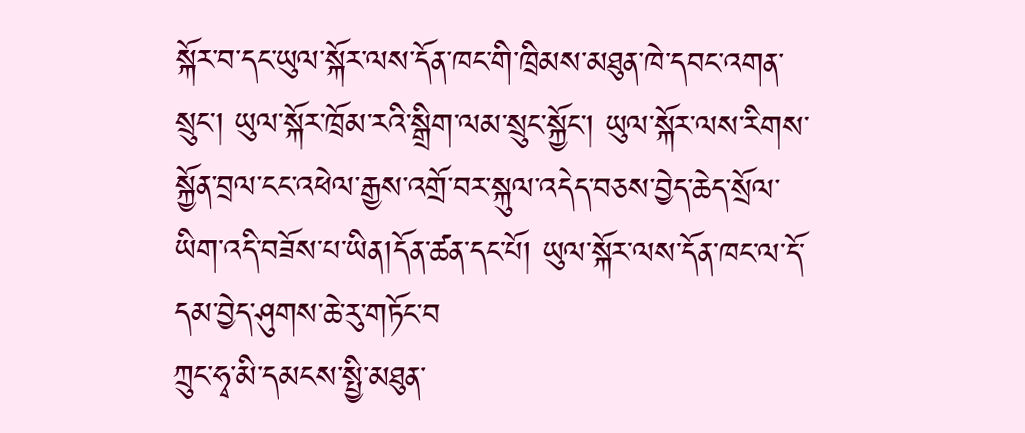སྐོར་བ་དང་ཡུལ་སྐོར་ལས་དོན་ཁང་གི་ཁྲིམས་མཐུན་ཁེ་དབང་འགན་སྲུང་། ཡུལ་སྐོར་ཁྲོམ་རའི་སྒྲིག་ལམ་སྲུང་སྐྱོང་། ཡུལ་སྐོར་ལས་རིགས་སྐྱོན་བྲལ་ངང་འཕེལ་རྒྱས་འགྲོ་བར་སྐུལ་འདེད་བཅས་བྱེད་ཆེད་སྲོལ་ཡིག་འདི་བཟོས་པ་ཡིན།དོན་ཚན་དང་པོ། ཡུལ་སྐོར་ལས་དོན་ཁང་ལ་དོ་དམ་བྱེད་ཤུགས་ཆེ་རུ་གཏོང་བ
ཀྲུང་ཧྭ་མི་དམངས་སྤྱི་མཐུན་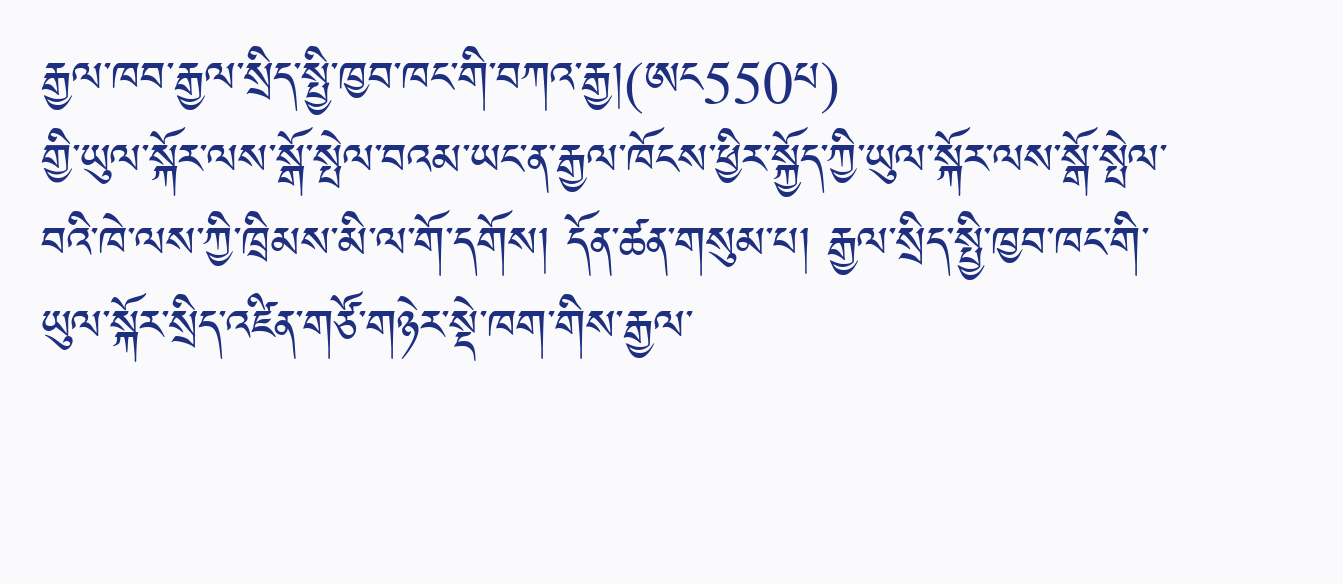རྒྱལ་ཁབ་རྒྱལ་སྲིད་སྤྱི་ཁྱབ་ཁང་གི་བཀའ་རྒྱ།(ཨང550པ)
གྱི་ཡུལ་སྐོར་ལས་སྒོ་སྤེལ་བའམ་ཡང་ན་རྒྱལ་ཁོངས་ཕྱིར་སྐྱོད་ཀྱི་ཡུལ་སྐོར་ལས་སྒོ་སྤེལ་བའི་ཁེ་ལས་ཀྱི་ཁྲིམས་མི་ལ་གོ་དགོས། དོན་ཚན་གསུམ་པ། རྒྱལ་སྲིད་སྤྱི་ཁྱབ་ཁང་གི་ཡུལ་སྐོར་སྲིད་འཛིན་གཙོ་གཉེར་སྡེ་ཁག་གིས་རྒྱལ་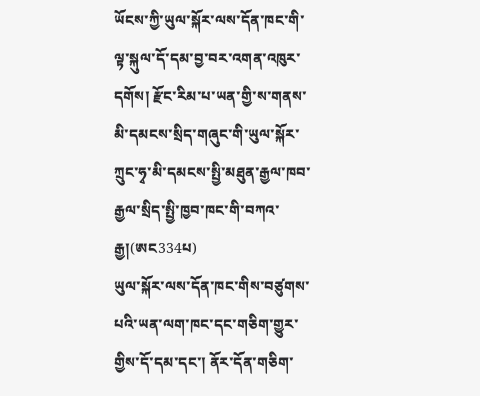ཡོངས་ཀྱི་ཡུལ་སྐོར་ལས་དོན་ཁང་གི་ལྟ་སྐུལ་དོ་དམ་བྱ་བར་འགན་འཁུར་དགོས། རྫོང་རིམ་པ་ཡན་གྱི་ས་གནས་མི་དམངས་སྲིད་གཞུང་གི་ཡུལ་སྐོར་
ཀྲུང་ཧྭ་མི་དམངས་སྤྱི་མཐུན་རྒྱལ་ཁབ་རྒྱལ་སྲིད་སྤྱི་ཁྱབ་ཁང་གི་བཀའ་རྒྱ།(ཨང334པ)
ཡུལ་སྐོར་ལས་དོན་ཁང་གིས་བཙུགས་པའི་ཡན་ལག་ཁང་དང་གཅིག་གྱུར་གྱིས་དོ་དམ་དང་། ནོར་དོན་གཅིག་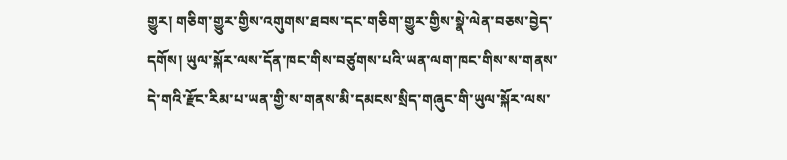གྱུར། གཅིག་གྱུར་གྱིས་འགུགས་ཐབས་དང་གཅིག་གྱུར་གྱིས་སྣེ་ལེན་བཅས་བྱེད་དགོས། ཡུལ་སྐོར་ལས་དོན་ཁང་གིས་བཙུགས་པའི་ཡན་ལག་ཁང་གིས་ས་གནས་དེ་གའི་རྫོང་རིམ་པ་ཡན་གྱི་ས་གནས་མི་དམངས་སྲིད་གཞུང་གི་ཡུལ་སྐོར་ལས་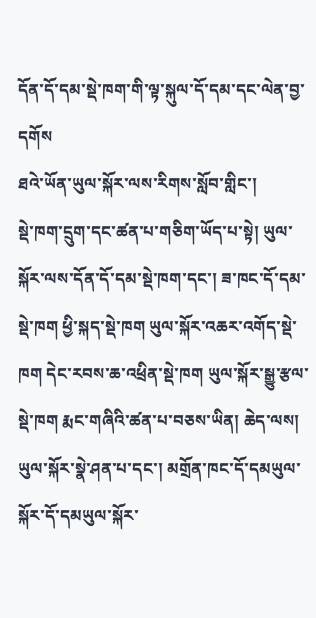དོན་དོ་དམ་སྡེ་ཁག་གི་ལྟ་སྐུལ་དོ་དམ་དང་ལེན་བྱ་དགོས
ཐའེ་ཡོན་ཡུལ་སྐོར་ལས་རིགས་སློབ་གླིང་།
སྡེ་ཁག་དྲུག་དང་ཚན་པ་གཅིག་ཡོད་པ་སྟེ། ཡུལ་སྐོར་ལས་དོན་དོ་དམ་སྡེ་ཁག་དང་། ཟ་ཁང་དོ་དམ་སྡེ་ཁག ཕྱི་སྐད་སྡེ་ཁག ཡུལ་སྐོར་འཆར་འགོད་སྡེ་ཁག དེང་རབས་ཆ་འཕྲིན་སྡེ་ཁག ཡུལ་སྐོར་སྒྱུ་རྩལ་སྡེ་ཁག རྨང་གཞིའི་ཚན་པ་བཅས་ཡིན། ཆེད་ལས། ཡུལ་སྐོར་སྣེ་ཤན་པ་དང་། མགྲོན་ཁང་དོ་དམཡུལ་སྐོར་དོ་དམཡུལ་སྐོར་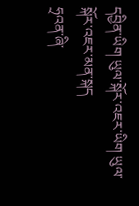དབྱིན་ཡིག ཡུལ་སྐོར་འཇར་ཡིག ཡུལ་སྐོར་འཇར་མན་སྐད
ཧྲའན་ཞི་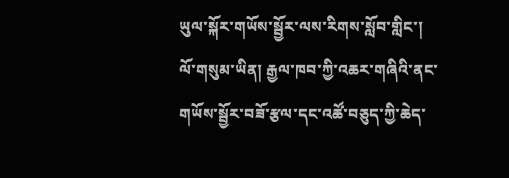ཡུལ་སྐོར་གཡོས་སྦྱོར་ལས་རིགས་སློབ་གླིང་།
ལོ་གསུམ་ཡིན། རྒྱལ་ཁབ་ཀྱི་འཆར་གཞིའི་ནང་གཡོས་སྦྱོར་བཟོ་རྩལ་དང་འཚོ་བཅུད་ཀྱི་ཆེད་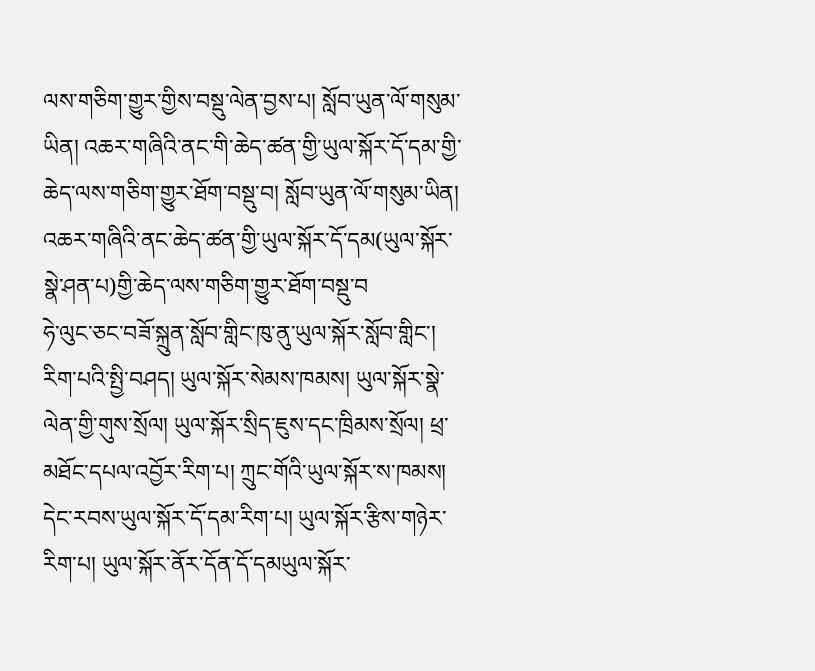ལས་གཅིག་གྱུར་གྱིས་བསྡུ་ལེན་བྱས་པ། སློབ་ཡུན་ལོ་གསུམ་ཡིན། འཆར་གཞིའི་ནང་གི་ཆེད་ཚན་གྱི་ཡུལ་སྐོར་དོ་དམ་གྱི་ཆེད་ལས་གཅིག་གྱུར་ཐོག་བསྡུ་བ། སློབ་ཡུན་ལོ་གསུམ་ཡིན། འཆར་གཞིའི་ནང་ཆེད་ཚན་གྱི་ཡུལ་སྐོར་དོ་དམ(ཡུལ་སྐོར་སྣེ་ཤན་པ)གྱི་ཆེད་ལས་གཅིག་གྱུར་ཐོག་བསྡུ་བ
ཧེ་ལུང་ཅང་བཟོ་སྐྲུན་སློབ་གླིང་ཁུ་ནུ་ཡུལ་སྐོར་སློབ་གླིང་།
རིག་པའི་སྤྱི་བཤད། ཡུལ་སྐོར་སེམས་ཁམས། ཡུལ་སྐོར་སྣེ་ལེན་གྱི་གུས་སྲོལ། ཡུལ་སྐོར་སྲིད་ཇུས་དང་ཁྲིམས་སྲོལ། ཕྲ་མཐོང་དཔལ་འབྱོར་རིག་པ། ཀྲུང་གོའི་ཡུལ་སྐོར་ས་ཁམས། དེང་རབས་ཡུལ་སྐོར་དོ་དམ་རིག་པ། ཡུལ་སྐོར་རྩིས་གཉེར་རིག་པ། ཡུལ་སྐོར་ནོར་དོན་དོ་དམཡུལ་སྐོར་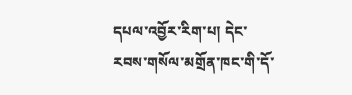དཔལ་འབྱོར་རིག་པ། དེང་རབས་གསོལ་མགྲོན་ཁང་གི་དོ་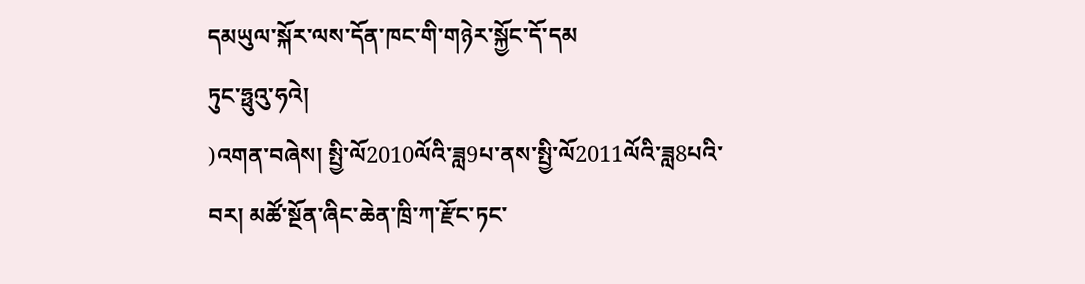དམཡུལ་སྐོར་ལས་དོན་ཁང་གི་གཉེར་སྐྱོང་དོ་དམ
ཏུང་ཧྥུའུ་ཧའེ།
)འགན་བཞེས། སྤྱི་ལོ2010ལོའི་ཟླ9པ་ནས་སྤྱི་ལོ2011ལོའི་ཟླ8པའི་བར། མཚོ་སྔོན་ཞིང་ཆེན་ཁྲི་ཀ་རྫོང་ཏང་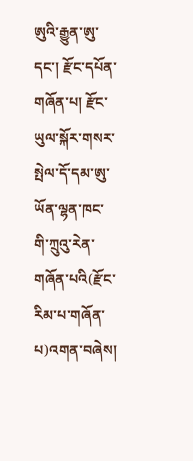ཨུའི་རྒྱུན་ཨུ་དང་། རྫོང་དཔོན་གཞོན་པ། རྫོང་ཡུལ་སྐོར་གསར་སྤེལ་དོ་དམ་ཨུ་ཡོན་ལྷན་ཁང་གི་ཀྲུའུ་རེན་གཞོན་པའི(རྫོང་རིམ་པ་གཞོན་པ)འགན་བཞེས།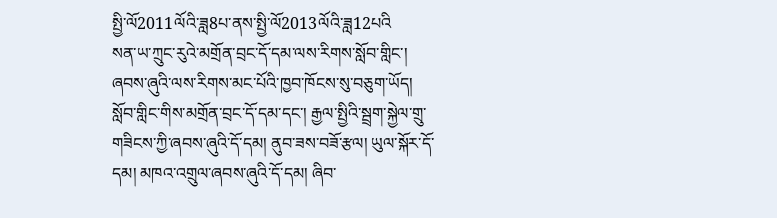སྤྱི་ལོ2011ལོའི་ཟླ8པ་ནས་སྤྱི་ལོ2013ལོའི་ཟླ12པའི
སན་ཡ་ཀྲུང་རུའེ་མགྲོན་བྲང་དོ་དམ་ལས་རིགས་སློབ་གླིང་།
ཞབས་ཞུའི་ལས་རིགས་མང་པོའི་ཁྱབ་ཁོངས་སུ་བཅུག་ཡོད། སློབ་གླིང་གིས་མགྲོན་བྲང་དོ་དམ་དང་། རྒྱལ་སྤྱིའི་སྦྲག་སྐྱེལ་གྲུ་གཟིངས་ཀྱི་ཞབས་ཞུའི་དོ་དམ། ནུབ་ཟས་བཟོ་རྩལ། ཡུལ་སྐོར་དོ་དམ། མཁའ་འགྲུལ་ཞབས་ཞུའི་དོ་དམ། ཞིབ་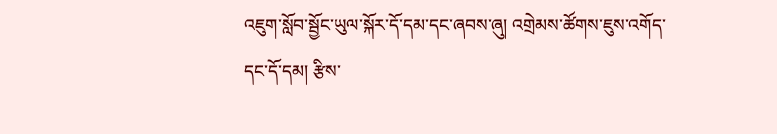འཇུག་སློབ་སྦྱོང་ཡུལ་སྐོར་དོ་དམ་དང་ཞབས་ཞུ། འགྲེམས་ཚོགས་ཇུས་འགོད་དང་དོ་དམ། རྩིས་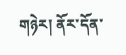གཉེར། ནོར་དོན་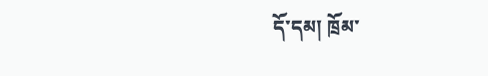དོ་དམ། ཁྲོམ་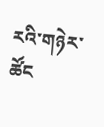རའི་གཉེར་ཚོང